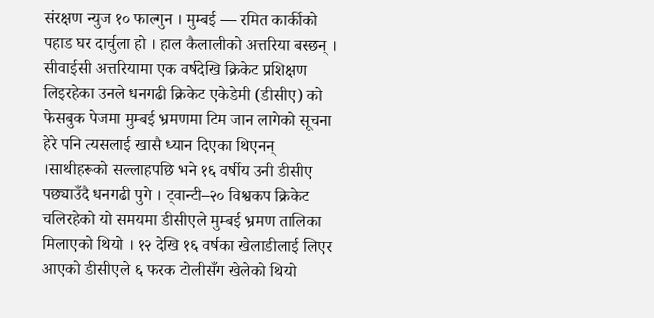संरक्षण न्युज १० फाल्गुन । मुम्बई — रमित कार्कीको पहाड घर दार्चुला हो । हाल कैलालीको अत्तरिया बस्छन् । सीवाईसी अत्तरियामा एक वर्षदेखि क्रिकेट प्रशिक्षण लिइरहेका उनले धनगढी क्रिकेट एकेडेमी (डीसीए) को फेसबुक पेजमा मुम्बई भ्रमणमा टिम जान लागेको सूचना हेरे पनि त्यसलाई खासै ध्यान दिएका थिएनन् ।साथीहरूको सल्लाहपछि भने १६ वर्षीय उनी डीसीए पछ्याउँदै धनगढी पुगे । ट्वान्टी–२० विश्वकप क्रिकेट चलिरहेको यो समयमा डीसीएले मुम्बई भ्रमण तालिका मिलाएको थियो । १२ देखि १६ वर्षका खेलाडीलाई लिएर आएको डीसीएले ६ फरक टोलीसँग खेलेको थियो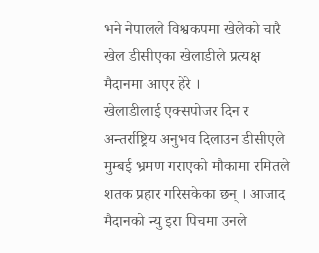भने नेपालले विश्वकपमा खेलेको चारै खेल डीसीएका खेलाडीले प्रत्यक्ष मैदानमा आएर हेरे ।
खेलाडीलाई एक्सपोजर दिन र अन्तर्राष्ट्रिय अनुभव दिलाउन डीसीएले मुम्बई भ्रमण गराएको मौकामा रमितले शतक प्रहार गरिसकेका छन् । आजाद मैदानको न्यु इरा पिचमा उनले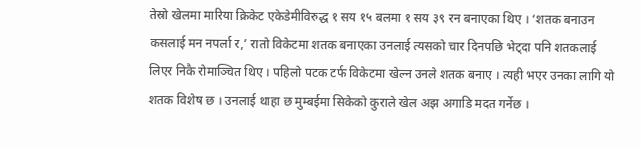तेस्रो खेलमा मारिया क्रिकेट एकेडेमीविरुद्ध १ सय १५ बलमा १ सय ३९ रन बनाएका थिए । ‘शतक बनाउन कसलाई मन नपर्ला र,’ रातो विकेटमा शतक बनाएका उनलाई त्यसको चार दिनपछि भेट्दा पनि शतकलाई लिएर निकै रोमाञ्चित थिए । पहिलो पटक टर्फ विकेटमा खेल्न उनले शतक बनाए । त्यही भएर उनका लागि यो शतक विशेष छ । उनलाई थाहा छ मुम्बईमा सिकेको कुराले खेल अझ अगाडि मदत गर्नेछ ।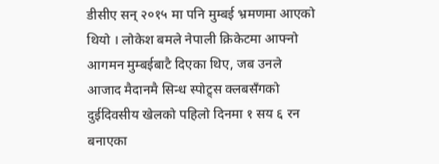डीसीए सन् २०१५ मा पनि मुम्बई भ्रमणमा आएको थियो । लोकेश बमले नेपाली क्रिकेटमा आफ्नो आगमन मुम्बईबाटै दिएका थिए, जब उनले आजाद मैदानमै सिन्ध स्पोट्र्स क्लबसँगको दुईदिवसीय खेलको पहिलो दिनमा १ सय ६ रन बनाएका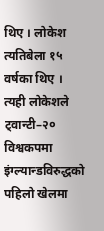थिए । लोकेश त्यतिबेला १५ वर्षका थिए । त्यही लोकेशले ट्वान्टी–२० विश्वकपमा इंग्ल्यान्डविरुद्धको पहिलो खेलमा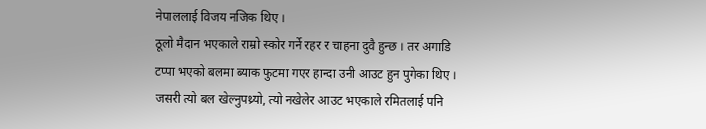नेपाललाई विजय नजिक थिए ।
ठूलो मैदान भएकाले राम्रो स्कोर गर्ने रहर र चाहना दुवै हुन्छ । तर अगाडि टप्पा भएको बलमा ब्याक फुटमा गएर हान्दा उनी आउट हुन पुगेका थिए । जसरी त्यो बल खेल्नुपथ्र्यो, त्यो नखेलेर आउट भएकाले रमितलाई पनि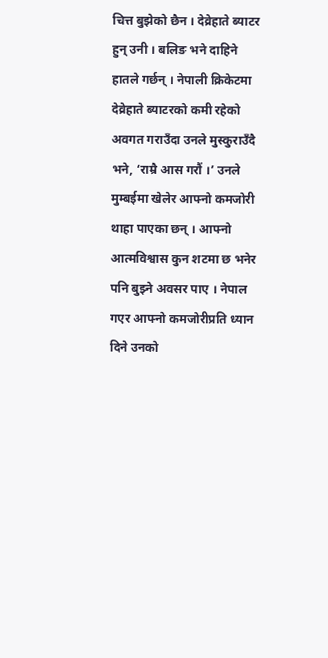चित्त बुझेको छैन । देव्रेहाते ब्याटर हुन् उनी । बलिङ भने दाहिने हातले गर्छन् । नेपाली क्रिकेटमा देव्रेहाते ब्याटरको कमी रहेको अवगत गराउँदा उनले मुस्कुराउँदै भने, ‘राम्रै आस गरौं ।’ उनले मुम्बईमा खेलेर आफ्नो कमजोरी थाहा पाएका छन् । आफ्नो आत्मविश्वास कुन शटमा छ भनेर पनि बुझ्ने अवसर पाए । नेपाल गएर आफ्नो कमजोरीप्रति ध्यान दिने उनको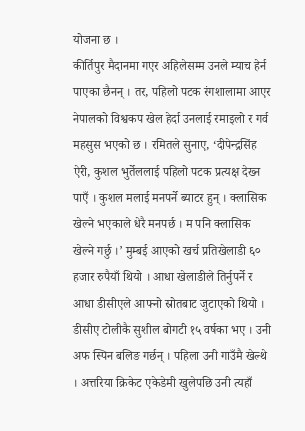योजना छ ।
कीर्तिपुर मैदानमा गएर अहिलेसम्म उनले म्याच हेर्न पाएका छैनन् । तर, पहिलो पटक रंगशालामा आएर नेपालको विश्वकप खेल हेर्दा उनलाई रमाइलो र गर्व महसुस भएको छ । रमितले सुनाए, ‘दीपेन्द्रसिंह ऐरी, कुशल भुर्तेललाई पहिलो पटक प्रत्यक्ष देख्न पाएँ । कुशल मलाई मनपर्ने ब्याटर हुन् । क्लासिक खेल्ने भएकाले धेरै मनपर्छ । म पनि क्लासिक खेल्ने गर्छु ।’ मुम्बई आएको खर्च प्रतिखेलाडी ६० हजार रुपैयाँ थियो । आधा खेलाडीले तिर्नुपर्ने र आधा डीसीएले आफ्नो स्रोतबाट जुटाएको थियो ।
डीसीए टोलीकै सुशील बोगटी १५ वर्षका भए । उनी अफ स्पिन बलिङ गर्छन् । पहिला उनी गाउँमै खेल्थे । अत्तरिया क्रिकेट एकेडेमी खुलेपछि उनी त्यहाँ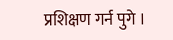प्रशिक्षण गर्न पुगे ।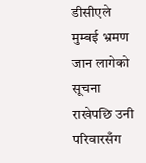डीसीएले मुम्बई भ्रमण जान लागेको सूचना राखेपछि उनी परिवारसँग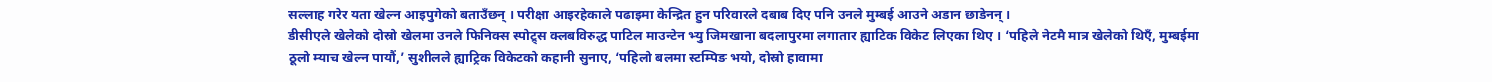सल्लाह गरेर यता खेल्न आइपुगेको बताउँछन् । परीक्षा आइरहेकाले पढाइमा केन्द्रित हुन परिवारले दबाब दिए पनि उनले मुम्बई आउने अडान छाडेनन् ।
डीसीएले खेलेको दोस्रो खेलमा उनले फिनिक्स स्पोट्र्स क्लबविरुद्ध पाटिल माउन्टेन भ्यु जिमखाना बदलापुरमा लगातार ह्याटिक विकेट लिएका थिए । ‘पहिले नेटमै मात्र खेलेको थिएँ, मुम्बईमा ठूलो म्याच खेल्न पायौं,’ सुशीलले ह्याट्रिक विकेटको कहानी सुनाए, ‘पहिलो बलमा स्टम्पिङ भयो, दोस्रो हावामा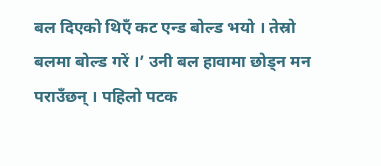बल दिएको थिएँ कट एन्ड बोल्ड भयो । तेस्रो बलमा बोल्ड गरें ।’ उनी बल हावामा छोड्न मन पराउँछन् । पहिलो पटक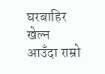घरबाहिर खेल्न आउँदा राम्रो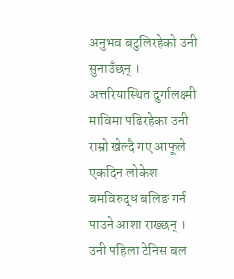अनुभव बटुलिरहेको उनी सुनाउँछन् ।
अत्तरियास्थित दुर्गालक्ष्मी माविमा पढिरहेका उनी राम्रो खेल्दै गए आफूले एकदिन लोकेश बमविरुद्ध बलिङ गर्न पाउने आशा राख्छन् । उनी पहिला टेनिस बल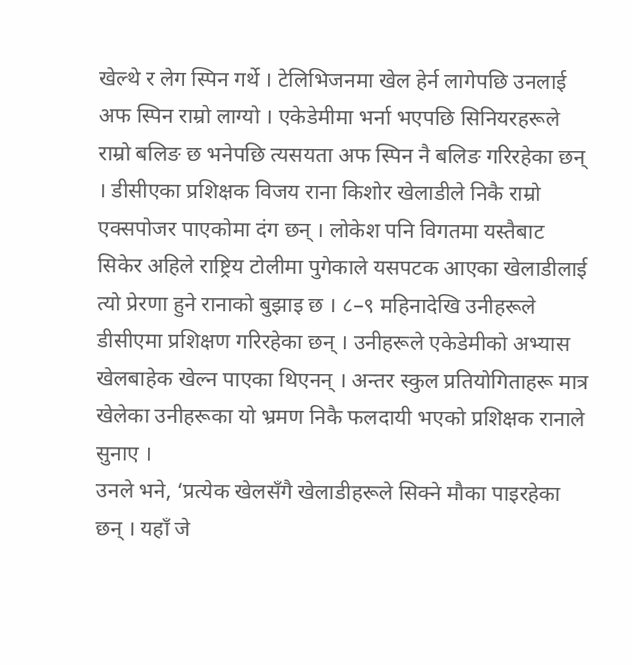खेल्थे र लेग स्पिन गर्थे । टेलिभिजनमा खेल हेर्न लागेपछि उनलाई अफ स्पिन राम्रो लाग्यो । एकेडेमीमा भर्ना भएपछि सिनियरहरूले राम्रो बलिङ छ भनेपछि त्यसयता अफ स्पिन नै बलिङ गरिरहेका छन् । डीसीएका प्रशिक्षक विजय राना किशोर खेलाडीले निकै राम्रो एक्सपोजर पाएकोमा दंग छन् । लोकेश पनि विगतमा यस्तैबाट सिकेर अहिले राष्ट्रिय टोलीमा पुगेकाले यसपटक आएका खेलाडीलाई त्यो प्रेरणा हुने रानाको बुझाइ छ । ८–९ महिनादेखि उनीहरूले डीसीएमा प्रशिक्षण गरिरहेका छन् । उनीहरूले एकेडेमीको अभ्यास खेलबाहेक खेल्न पाएका थिएनन् । अन्तर स्कुल प्रतियोगिताहरू मात्र खेलेका उनीहरूका यो भ्रमण निकै फलदायी भएको प्रशिक्षक रानाले सुनाए ।
उनले भने, ‘प्रत्येक खेलसँगै खेलाडीहरूले सिक्ने मौका पाइरहेका छन् । यहाँ जे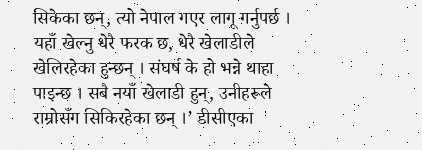सिकेका छन्, त्यो नेपाल गएर लागू गर्नुपर्छ । यहाँ खेल्नु धेरै फरक छ, धेरै खेलाडीले खेलिरहेका हुन्छन् । संघर्ष के हो भन्ने थाहा पाइन्छ । सबै नयाँ खेलाडी हुन्, उनीहरूले राम्रोसँग सिकिरहेका छन् ।’ डीसीएका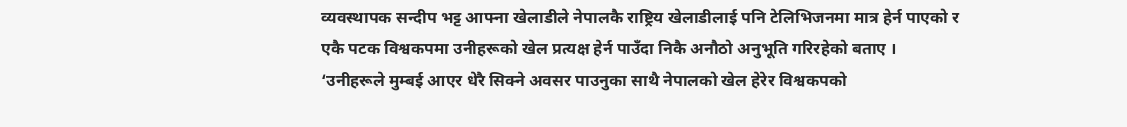व्यवस्थापक सन्दीप भट्ट आफ्ना खेलाडीले नेपालकै राष्ट्रिय खेलाडीलाई पनि टेलिभिजनमा मात्र हेर्न पाएको र एकै पटक विश्वकपमा उनीहरूको खेल प्रत्यक्ष हेर्न पाउँदा निकै अनौठो अनुभूति गरिरहेको बताए ।
‘उनीहरूले मुम्बई आएर धेरै सिक्ने अवसर पाउनुका साथै नेपालको खेल हेरेर विश्वकपको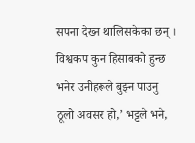सपना देख्न थालिसकेका छन् । विश्वकप कुन हिसाबको हुन्छ भनेर उनीहरूले बुझ्न पाउनु ठूलो अवसर हो,’ भट्टले भने,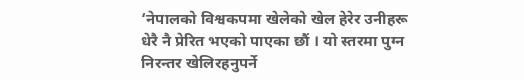‘नेपालको विश्वकपमा खेलेको खेल हेरेर उनीहरू धेरै नै प्रेरित भएको पाएका छौं । यो स्तरमा पुग्न निरन्तर खेलिरहनुपर्ने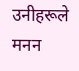उनीहरूले मनन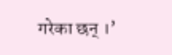गरेका छन् ।’